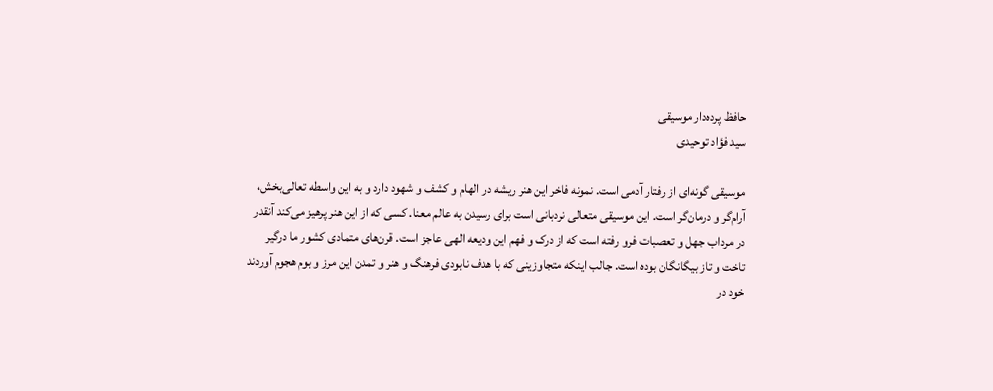حافظ پرده‌دار موسیقی
سید فؤاد توحیدی

موسیقی گونه‌ای از رفتار آدمی است. نمونه فاخر این هنر ریشه در الهام و کشف و شهود دارد و به این واسطه تعالی‌بخش، آرام‌گر و درمان‌گر است. این موسیقی متعالی نردبانی است برای رسیدن به عالم معنا. کسی که از این هنر پرهیز می‌کند آنقدر در مرداب جهل و تعصبات فرو رفته است که از درک و فهم این ودیعه الهی عاجز است. قرن‌های متمادی کشور ما درگیر تاخت و تاز بیگانگان بوده است. جالب اینکه متجاوزینی که با هدف نابودی فرهنگ و هنر و تمدن این مرز و بوم هجوم آوردند خود در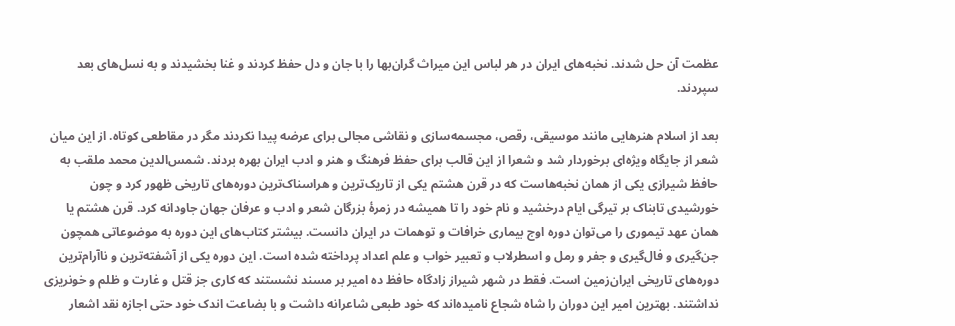عظمت آن حل شدند. نخبه‌های ایران در هر لباس این میراث گران‌بها را با جان و دل حفظ کردند و غنا بخشیدند و به نسل‌های بعد سپردند.

بعد از اسلام هنرهایی مانند موسیقی، رقص، مجسمه‌سازی و نقاشی مجالی برای عرضه پیدا نکردند مگر در مقاطعی کوتاه. از این میان شعر از جایگاه ویژه‌ای برخوردار شد و شعرا از این قالب برای حفظ فرهنگ و هنر و ادب ایران بهره بردند. شمس‌الدین محمد ملقب به حافظ شیرازی یکی از همان نخبه‌هاست که در قرن هشتم یکی از تاریک‌ترین و هراسناک‌ترین دوره‌های تاریخی ظهور کرد و چون خورشیدی تابناک بر تیرگی ایام درخشید و نام خود را تا همیشه در زمرۀ بزرگان شعر و ادب و عرفان جهان جاودانه کرد. قرن هشتم یا همان عهد تیموری را می‌توان دوره اوج بیماری خرافات و توهمات در ایران دانست. بیشتر کتاب‌های این دوره به موضوعاتی همچون جن‌گیری و فال‌گیری و جفر و رمل و اسطرلاب و تعبیر خواب و علم اعداد پرداخته شده است. این دوره یکی از آشفته‌ترین و ناآرام‌ترین دوره‌های تاریخی ایران‌زمین است. فقط در شهر شیراز زادگاه حافظ ده امیر بر مسند نشستند که کاری جز قتل و غارت و ظلم و خونریزی نداشتند. بهترین امیر این دوران را شاه شجاع نامیده‌اند که خود طبعی شاعرانه داشت و با بضاعت اندک خود حتی اجازه نقد اشعار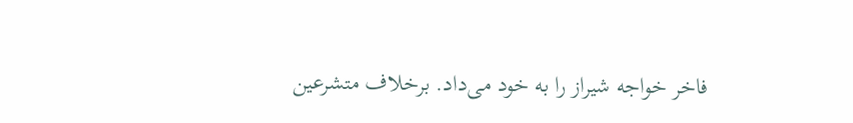فاخر خواجه شیراز را به خود می‌داد. برخلاف متشرعین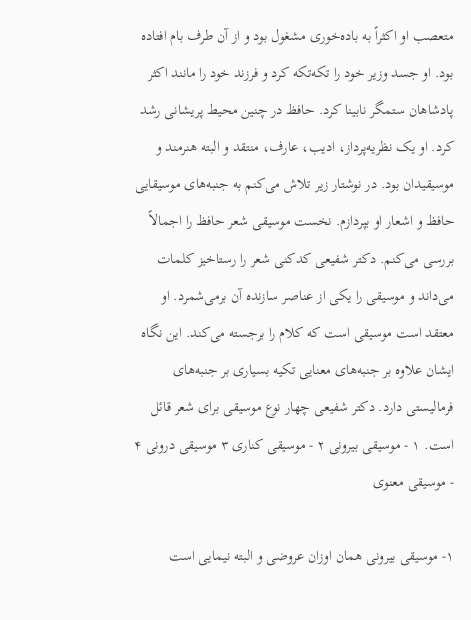متعصب او اکثراً به باده‌خوری مشغول بود و از آن طرف بام افتاده بود. او جسد وزیر خود را تکه‌تکه کرد و فرزند خود را مانند اکثر پادشاهان ستمگر نابینا کرد. حافظ در چنین محیط پریشانی رشد کرد. او یک نظریه‌پرداز، ادیب، عارف، منتقد و البته هنرمند و موسیقیدان بود. در نوشتار زیر تلاش می‌کنم به جنبه‌های موسیقایی حافظ و اشعار او بپردازم. نخست موسیقی شعر حافظ را اجمالاً بررسی می‌کنم. دکتر شفیعی کدکنی شعر را رستاخیز کلمات می‌داند و موسیقی را یکی از عناصر سازنده آن برمی‌شمرد. او معتقد است موسیقی است که کلام را برجسته می‌کند. این نگاه ایشان علاوه بر جنبه‌های معنایی تکیه بسیاری بر جنبه‌های فرمالیستی دارد. دکتر شفیعی چهار نوع موسیقی برای شعر قائل است. ۱ - موسیقی بیرونی ۲ - موسیقی کناری ۳ موسیقی درونی ۴ - موسیقی معنوی

۱- موسیقی بیرونی همان اوزان عروضی و البته نیمایی است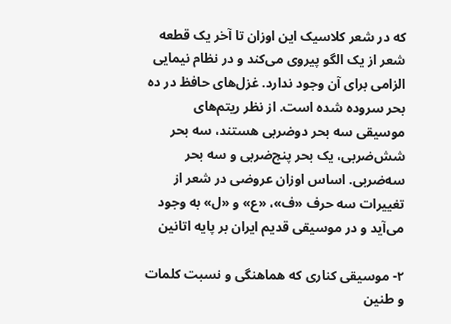که در شعر کلاسیک این اوزان تا آخر یک قطعه شعر از یک الگو پیروی می‌کند و در نظام نیمایی الزامی برای آن وجود ندارد. غزل‌های حافظ در ده بحر سروده شده است. از نظر ریتم‌های موسیقی سه بحر دوضربی هستند، سه بحر شش‌ضربی، یک بحر پنج‌ضربی و سه بحر سه‌ضربی. اساس اوزان عروضی در شعر از تغییرات سه حرف «ف»، «ع» و «ل» به وجود می‌آید و در موسیقی قدیم ایران بر پایه اتانین

۲- موسیقی کناری که هماهنگی و نسبت کلمات و طنین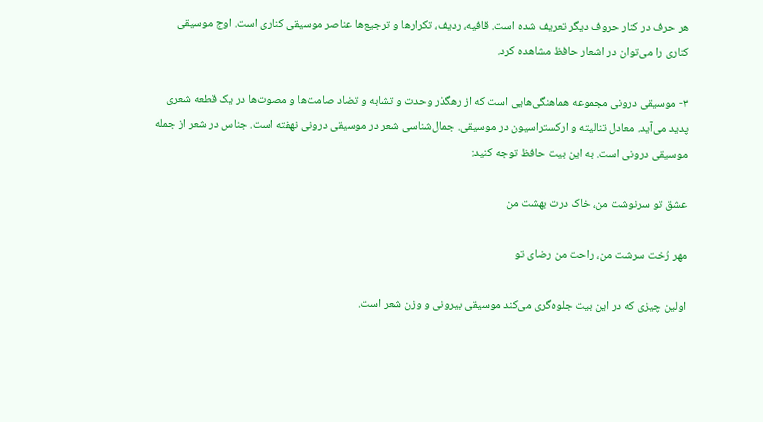هر حرف در کنار حروف دیگر تعریف شده است. قافیه، ردیف، تکرارها و ترجیع‌ها عناصر موسیقی کناری است. اوج موسیقی کناری را می‌توان در اشعار حافظ مشاهده کرد.

۳- موسیقی درونی مجموعه هماهنگی‌هایی است که از رهگذر وحدت و تشابه و تضاد صامت‌ها و مصوت‌ها در یک قطعه شعری پدید می‌آید. معادل تنالیته و ارکستراسیون در موسیقی. جمال‌شناسی شعر در موسیقی درونی نهفته است. جناس در شعر از جمله موسیقی درونی است. به این بیت حافظ توجه کنید:

عشق تو سرنوشت من، خاک درت بهشت من

مهر رُخت سرشت من، راحت من رضای تو

اولین چیزی که در این بیت جلوه‌گری می‌کند موسیقی بیرونی و وزن شعر است.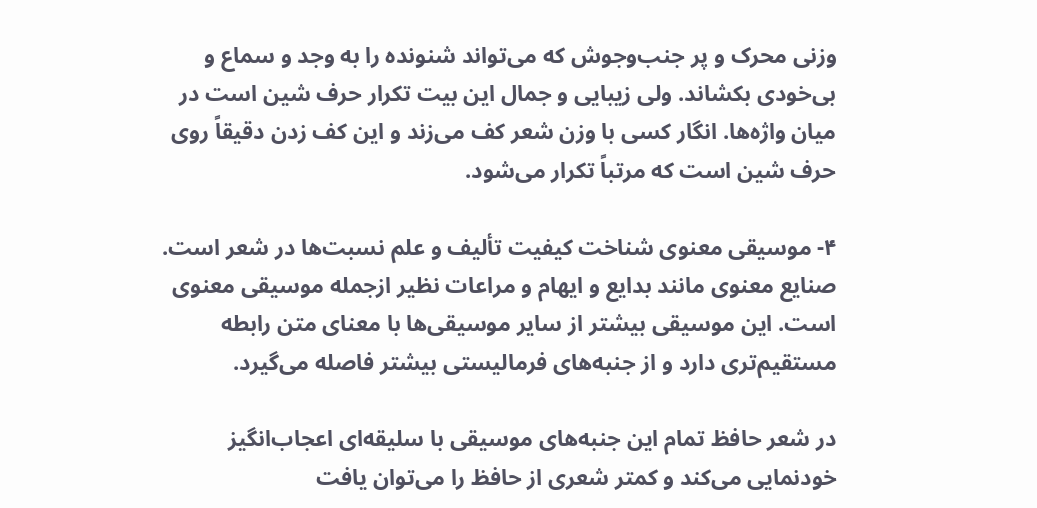وزنی محرک و پر جنب‌وجوش که می‌تواند شنونده را به وجد و سماع و بی‌خودی بکشاند. ولی زیبایی و جمال این بیت تکرار حرف شین است در میان واژه‌ها. انگار کسی با وزن شعر کف می‌زند و این کف زدن دقیقاً روی حرف شین است که مرتباً تکرار می‌شود.

۴- موسیقی معنوی شناخت کیفیت تألیف و علم نسبت‌ها در شعر است. صنایع معنوی مانند بدایع و ایهام و مراعات نظیر ازجمله موسیقی معنوی است. این موسیقی بیشتر از سایر موسیقی‌ها با معنای متن رابطه مستقیم‌تری دارد و از جنبه‌های فرمالیستی بیشتر فاصله می‌گیرد.

در شعر حافظ تمام این جنبه‌های موسیقی با سلیقه‌ای اعجاب‌انگیز خودنمایی می‌کند و کمتر شعری از حافظ را می‌توان یافت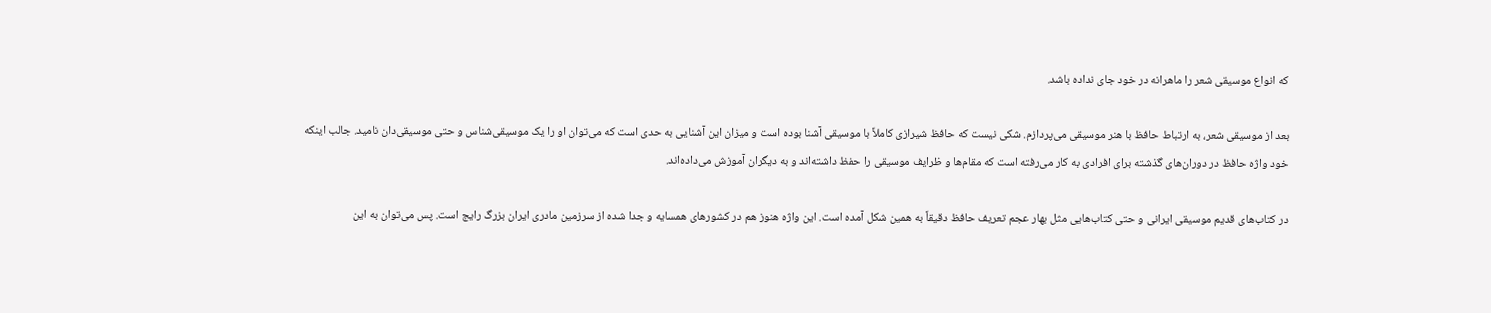که انواع موسیقی شعر را ماهرانه در خود جای نداده باشد.

بعد از موسیقی شعر، به ارتباط حافظ با هنر موسیقی می‌پردازم. شکی نیست که حافظ شیرازی کاملاً با موسیقی آشنا بوده است و میزان این آشنایی به حدی است که می‌توان او را یک موسیقی‌شناس و حتی موسیقی‌دان نامید. جالب اینکه خود واژه حافظ در دوران‌های گذشته برای افرادی به کار می‌رفته است که مقام‌ها و ظرایف موسیقی را حفظ داشته‌اند و به دیگران آموزش می‌داده‌اند.

در کتاب‌های قدیم موسیقی ایرانی و حتی کتاب‌هایی مثل بهار عجم تعریف حافظ دقیقاً به همین شکل آمده است. این واژه هنوز هم در کشورهای همسایه و جدا شده از سرزمین مادری ایران بزرگ رایج است. پس می‌توان به این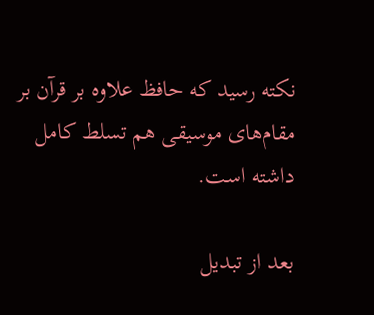نکته رسید که حافظ علاوه بر قرآن بر مقام‌های موسیقی هم تسلط کامل داشته است.

بعد از تبدیل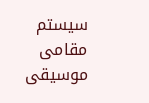سیستم مقامی موسیقی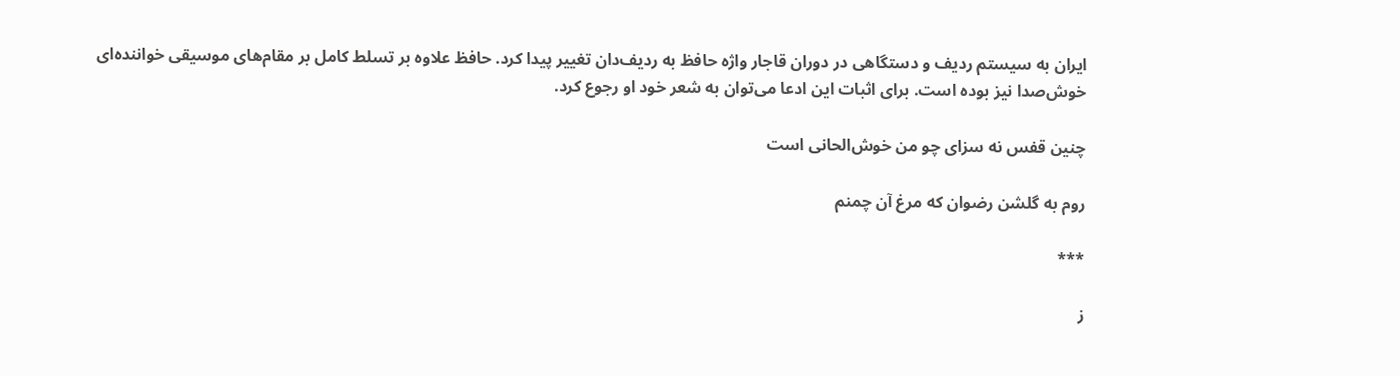ایران به سیستم ردیف و دستگاهی در دوران قاجار واژه حافظ به ردیف‌دان تغییر پیدا کرد. حافظ علاوه بر تسلط کامل بر مقام‌های موسیقی خواننده‌ای خوش‌صدا نیز بوده است. برای اثبات این ادعا می‌توان به شعر خود او رجوع کرد.

چنین قفس نه سزای چو من خوش‌الحانی است

روم به گلشن رضوان که مرغ آن چمنم

***

ز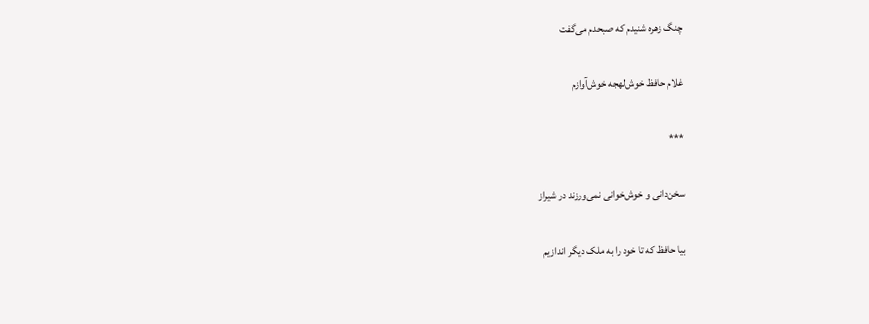چنگ زهره شنیدم که صبحدم می‌گفت

غلام حافظ خوش‌لهجه خوش‌آوازم

***

سخن‌دانی و خوش‌خوانی نمی‌ورزند در شیراز

بیا حافظ که تا خود را به ملک دیگر اندازیم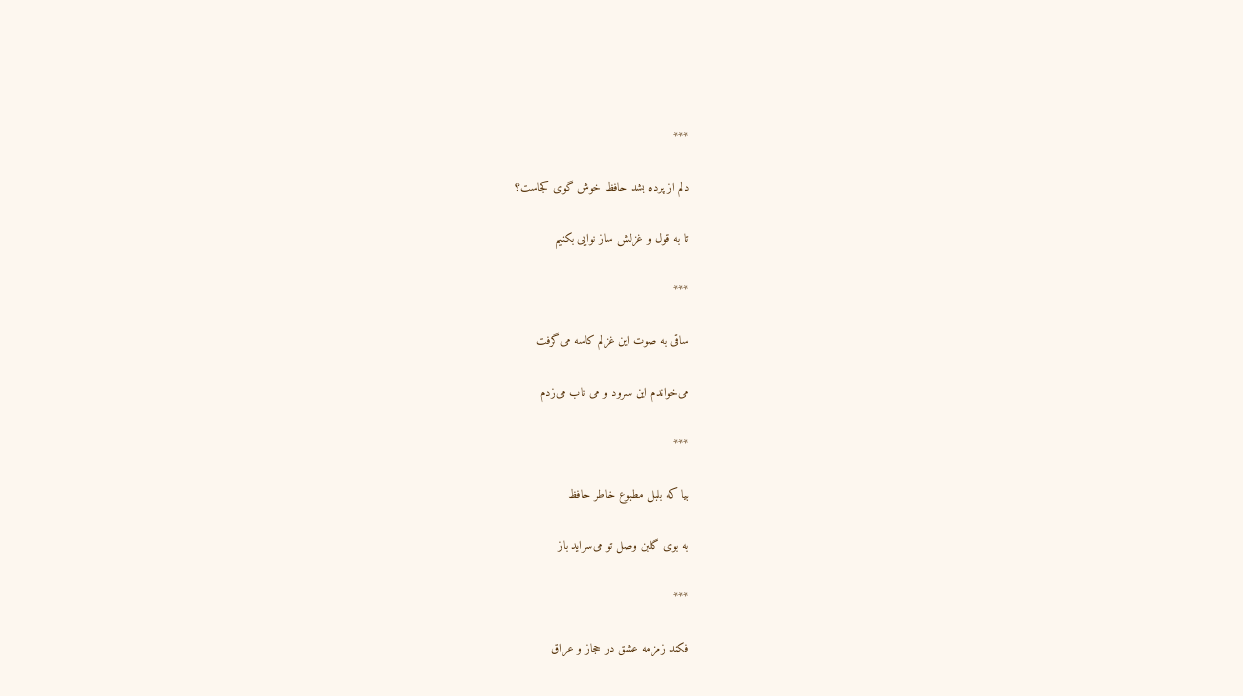***

دلم از پرده بشد حافظ خوش گوی کجاست؟

تا به قول و غزلش ساز نوایی بکنیم

***

ساقی به صوت این غزلم کاسه می‌گرفت

می‌خواندم این سرود و می ناب می‌زدم

***

بیا که بلبل مطبوع خاطر حافظ

به بوی گلبن وصل تو می‌سراید باز

***

فکند زمزمه عشق در حجاز و عراق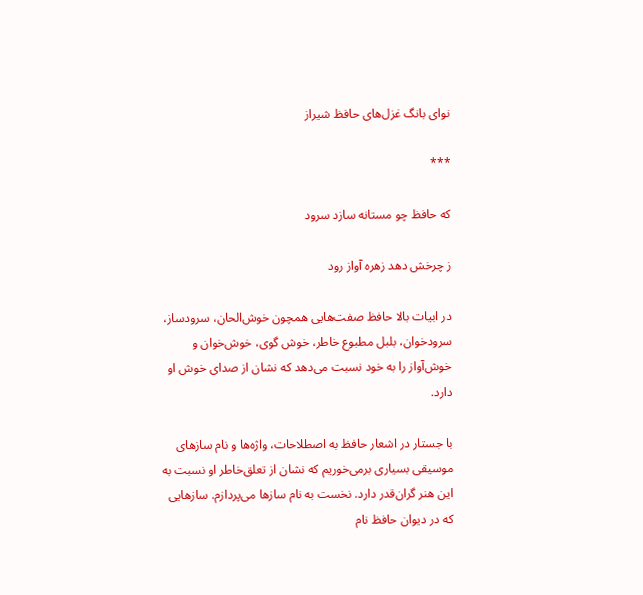نوای بانگ غزل‌های حافظ شیراز

***

که حافظ چو مستانه سازد سرود

ز چرخش دهد زهره آواز رود

در ابیات بالا حافظ صفت‌هایی همچون خوش‌الحان، سرودساز، سرودخوان، بلبل مطبوع خاطر، خوش گوی، خوش‌خوان و خوش‌آواز را به خود نسبت می‌دهد که نشان از صدای خوش او دارد.

با جستار در اشعار حافظ به اصطلاحات، واژه‌ها و نام سازهای موسیقی بسیاری برمی‌خوریم که نشان از تعلق‌خاطر او نسبت به این هنر گران‌قدر دارد. نخست به نام سازها می‌پردازم. سازهایی که در دیوان حافظ نام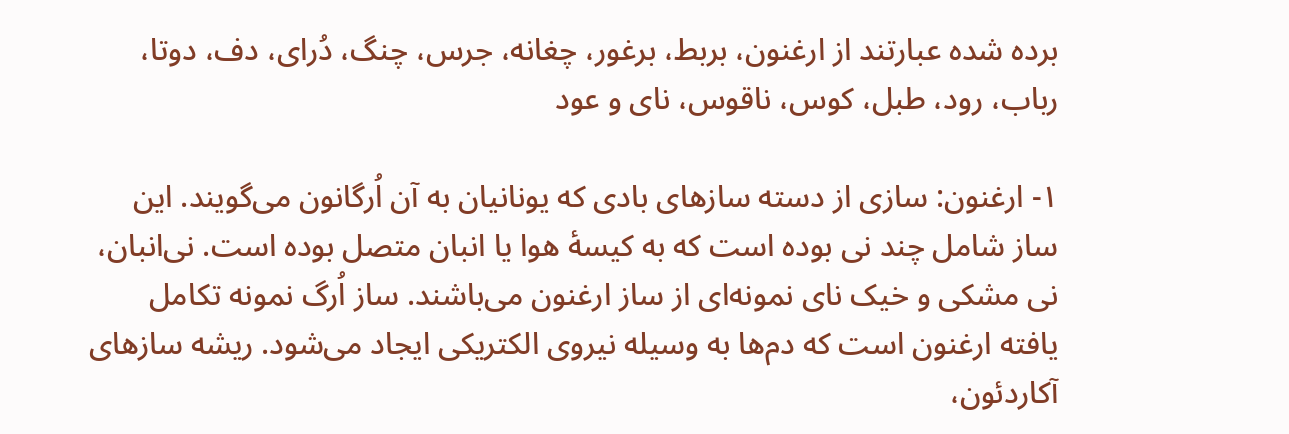برده شده عبارتند از ارغنون، بربط، برغور، چغانه، جرس، چنگ، دُرای، دف، دوتا، رباب، رود، طبل، کوس، ناقوس، نای و عود

۱- ارغنون: سازی از دسته سازهای بادی که یونانیان به آن اُرگانون می‌گویند. این ساز شامل چند نی بوده است که به کیسۀ هوا یا انبان متصل بوده است. نی‌انبان، نی مشکی و خیک نای نمونه‌ای از ساز ارغنون می‌باشند. ساز اُرگ نمونه تکامل یافته ارغنون است که دم‌ها به وسیله نیروی الکتریکی ایجاد می‌شود. ریشه سازهای آکاردئون،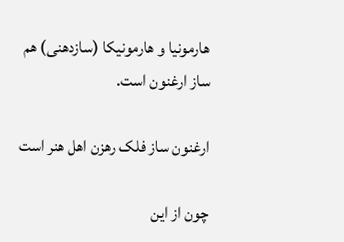هارمونیا و هارمونیکا (سازدهنی) هم ساز ارغنون است.

ارغنون ساز فلک رهزن اهل هنر است

چون از این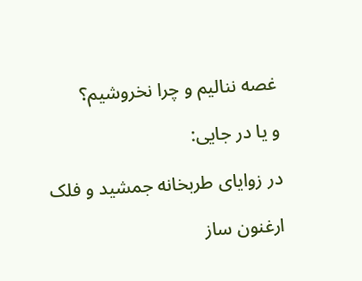غصه ننالیم و چرا نخروشیم؟

و یا در جایی:

در زوایای طربخانه جمشید و فلک

ارغنون ساز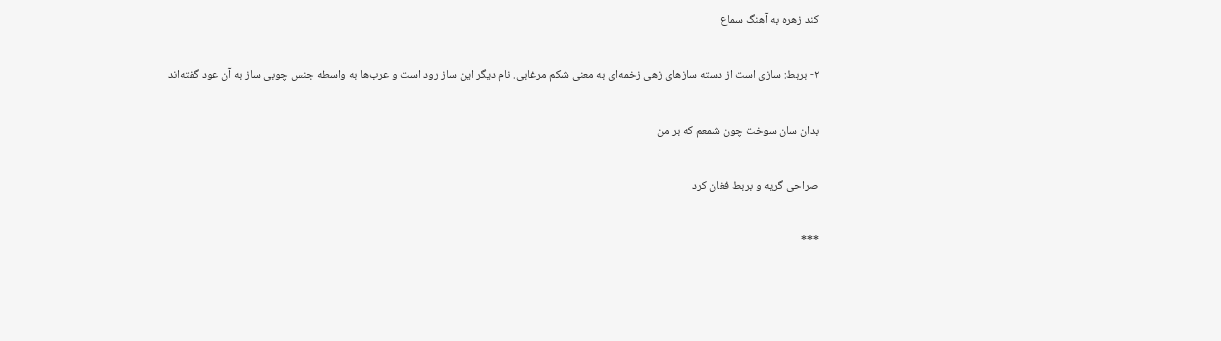کند زهره به آهنگ سماع

۲- بربط: سازی است از دسته سازهای زهی زخمه‌ای به معنی شکم مرغابی. نام دیگر این ساز رود است و عرب‌ها به واسطه جنس چوبی ساز به آن عود گفته‌اند

بدان سان سوخت چون شمعم که بر من

صراحی گریه و بربط فغان کرد

***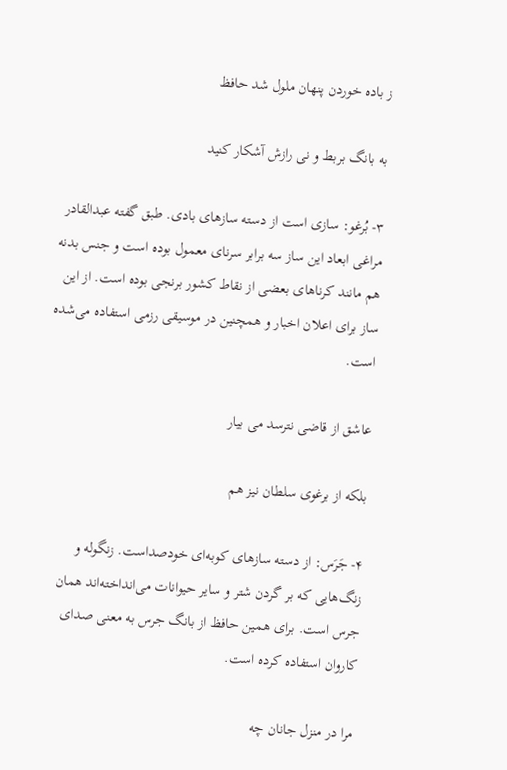ز باده خوردن پنهان ملول شد حافظ

به بانگ بربط و نی رازش آشکار کنید

۳- بُرغو: سازی است از دسته سازهای بادی. طبق گفته عبدالقادر مراغی ابعاد این ساز سه برابر سرنای معمول بوده است و جنس بدنه هم مانند کرناهای بعضی از نقاط کشور برنجی بوده است. از این ساز برای اعلان اخبار و همچنین در موسیقی رزمی استفاده می‌شده است.

عاشق از قاضی نترسد می بیار

بلکه از برغوی سلطان نیز هم

۴- جَرَس: از دسته سازهای کوبه‌ای خودصداست. زنگوله و زنگ‌هایی که بر گردن شتر و سایر حیوانات می‌انداخته‌اند همان جرس است. برای همین حافظ از بانگ جرس به معنی صدای کاروان استفاده کرده است.

مرا در منزل جانان چه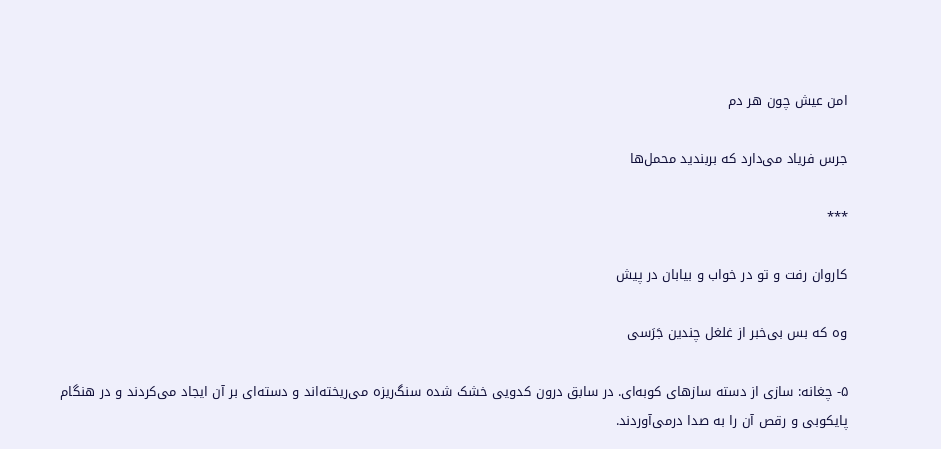امن عیش چون هر دم

جرس فریاد می‌دارد که بربندید محمل‌ها

***

کاروان رفت و تو در خواب و بیابان در پیش

وه که بس بی‌خبر از غلغل چندین جَرَسی

۵- چغانه: سازی از دسته سازهای کوبه‌ای. در سابق درون کدویی خشک شده سنگ‌ریزه می‌ریخته‌اند و دسته‌ای بر آن ایجاد می‌کردند و در هنگام پایکوبی و رقص آن را به صدا درمی‌آوردند.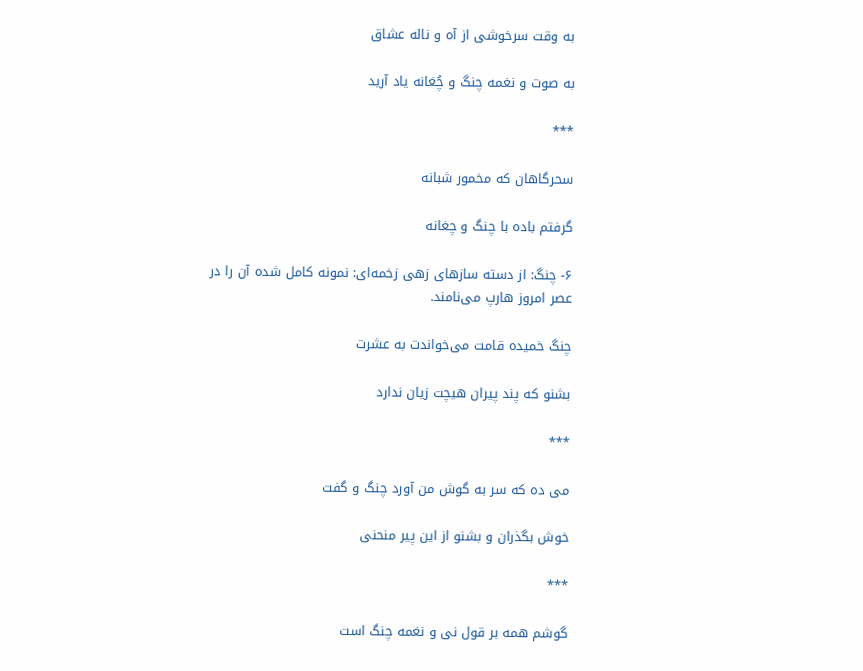به وقت سرخوشی از آه و ناله عشاق

به صوت و نغمه چنگ و چُغانه یاد آرید

***

سحرگاهان که مخمور شبانه

گرفتم باده با چنگ و چغانه

۶- چنگ: از دسته سازهای زهی زخمه‌ای: نمونه کامل شده آن را در عصر امروز هارپ می‌نامند.

چنگ خمیده قامت می‌خواندت به عشرت

بشنو که پند پیران هیچت زیان ندارد

***

می ‌ده که سر به گوش من آورد چنگ و گفت

خوش بگذران و بشنو از این پیر منحنی

***

گوشم همه بر قول نی و نغمه چنگ است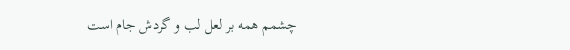چشمم همه بر لعل لب و گردش جام است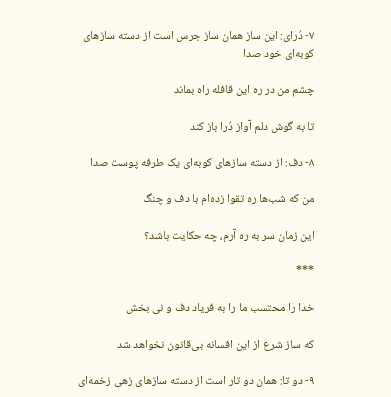۷- دُرای: این ساز همان ساز جرس است از دسته سازهای کوبه‌ای خود صدا

چشم من در ره این قافله راه بماند

تا به گوش دلم آواز دُرا باز کند

۸- دف: از دسته سازهای کوبه‌ای یک طرفه پوست صدا

من که شب‌ها ره تقوا زده‌ام با دف و چنگ

این زمان سر به ره آرم، چه حکایت باشد؟

***

خدا را محتسب ما را به فریاد دف و نی بخش

که ساز شرع از این افسانه بی‌قانون نخواهد شد

۹- دو تا: همان دو تار است از دسته سازهای زهی زخمه‌ای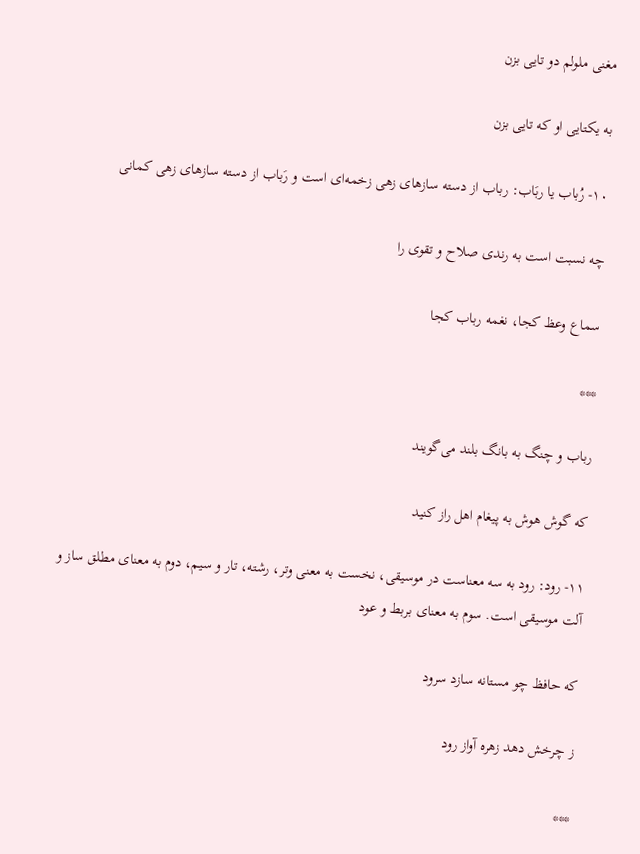مغنی ملولم دو تایی بزن

به یکتایی او که تایی بزن

۱۰- رُباب یا ربَاب: رباب از دسته سازهای زهی زخمه‌ای است و رَباب از دسته سازهای زهی کمانی

چه نسبت است به رندی صلاح و تقوی را

سماع وعظ کجا، نغمه رباب کجا

***

رباب و چنگ به بانگ بلند می‌گویند

که گوش هوش به پیغام اهل راز کنید

۱۱- رود: رود به سه معناست در موسیقی، نخست به معنی وتر، رشته، تار و سیم، دوم به معنای مطلق ساز و آلت موسیقی است. سوم به معنای بربط و عود

که حافظ چو مستانه سازد سرود

ز چرخش دهد زهره آواز رود

***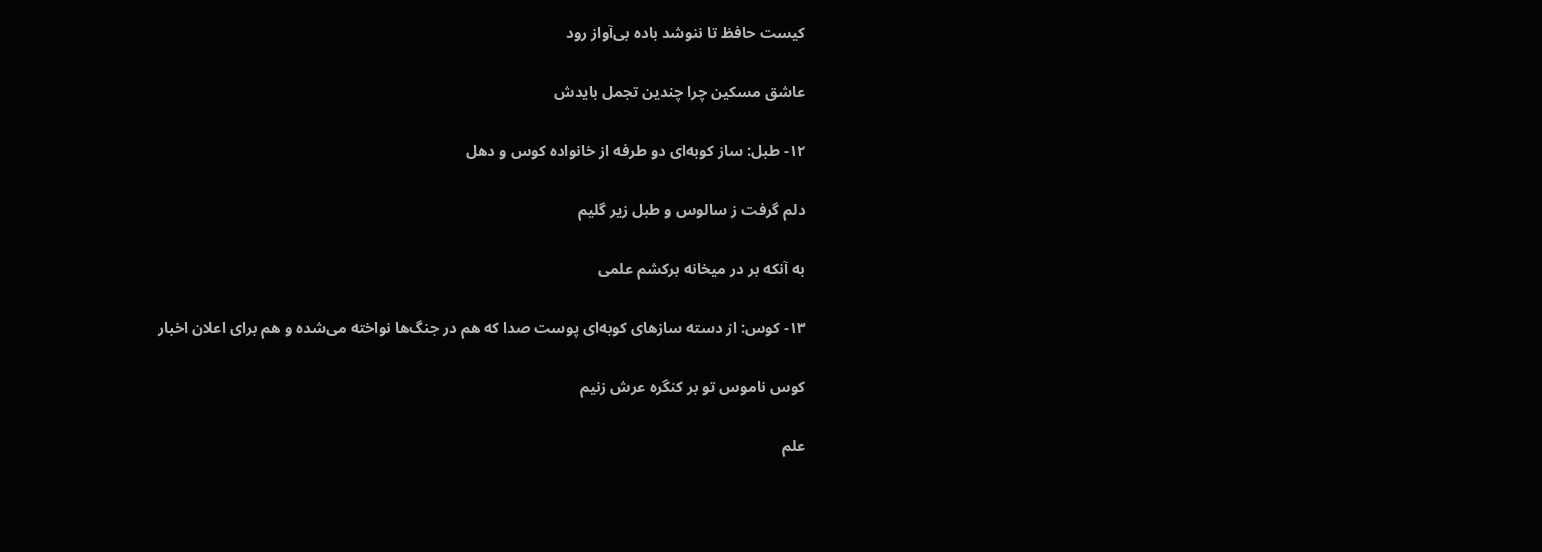کیست حافظ تا ننوشد باده بی‌آواز رود

عاشق مسکین چرا چندین تجمل بایدش

۱۲- طبل: ساز کوبه‌ای دو طرفه از خانواده کوس و دهل

دلم گرفت ز سالوس و طبل زیر گلیم

به آنکه بر در میخانه برکشم علمی

۱۳- کوس: از دسته سازهای کوبه‌ای پوست صدا که هم در جنگ‌ها نواخته می‌شده و هم برای اعلان اخبار

کوس ناموس تو بر کنگره عرش زنیم

علم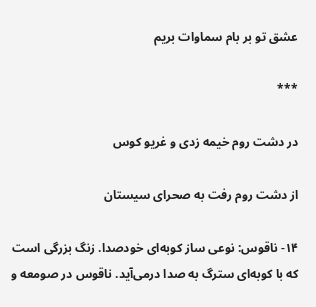عشق تو بر بام سماوات بریم

***

در دشت روم خیمه زدی و غریو کوس

از دشت روم رفت به صحرای سیستان

۱۴- ناقوس: نوعی ساز کوبه‌ای خودصدا. زنگ بزرگی است که با کوبه‌ای سترگ به صدا درمی‌آید. ناقوس در صومعه و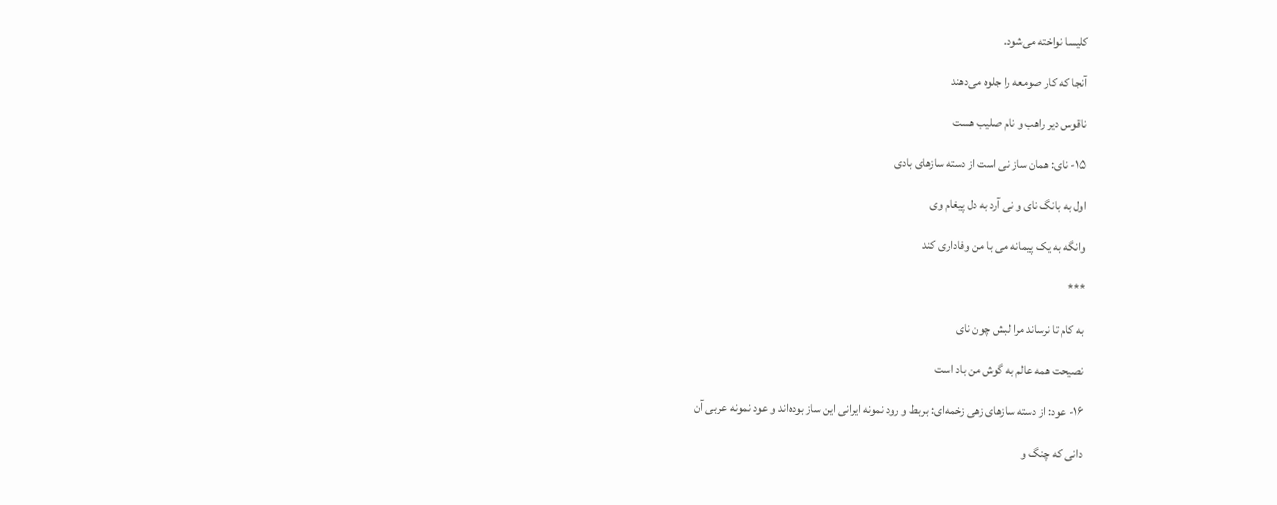کلیسا نواخته می‌شود.

آنجا که کار صومعه را جلوه می‌دهند

ناقوس دیر راهب و نام صلیب هست

۱۵- نای: همان ساز نی است از دسته سازهای بادی

اول به بانگ نای و نی آرد به دل پیغام وی

وانگه به یک پیمانه می با من وفاداری کند

***

به کام تا نرساند مرا لبش چون نای

نصیحت همه عالم به گوش من باد است

۱۶- عود: از دسته سازهای زهی زخمه‌ای: بربط و رود نمونه ایرانی این ساز بوده‌اند و عود نمونه عربی آن

دانی که چنگ و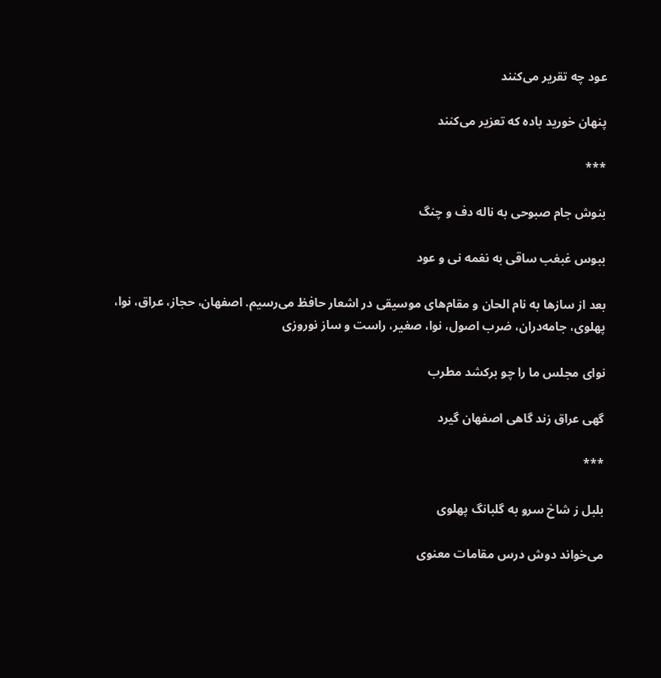عود چه تقریر می‌کنند

پنهان خورید باده که تعزیر می‌کنند

***

بنوش جام صبوحی به ناله دف و چنگ

ببوس غبغب ساقی به نغمه نی و عود

بعد از سازها به نام الحان و مقام‌های موسیقی در اشعار حافظ می‌رسیم. اصفهان، حجاز، عراق، نوا، پهلوی، جامه‌دران، ضرب اصول، نوا، صغیر، راست و ساز نوروزی

نوای مجلس ما را چو برکشد مطرب

گهی عراق زند گاهی اصفهان گیرد

***

بلبل ز شاخ سرو به گلبانگ پهلوی

می‌خواند دوش درس مقامات معنوی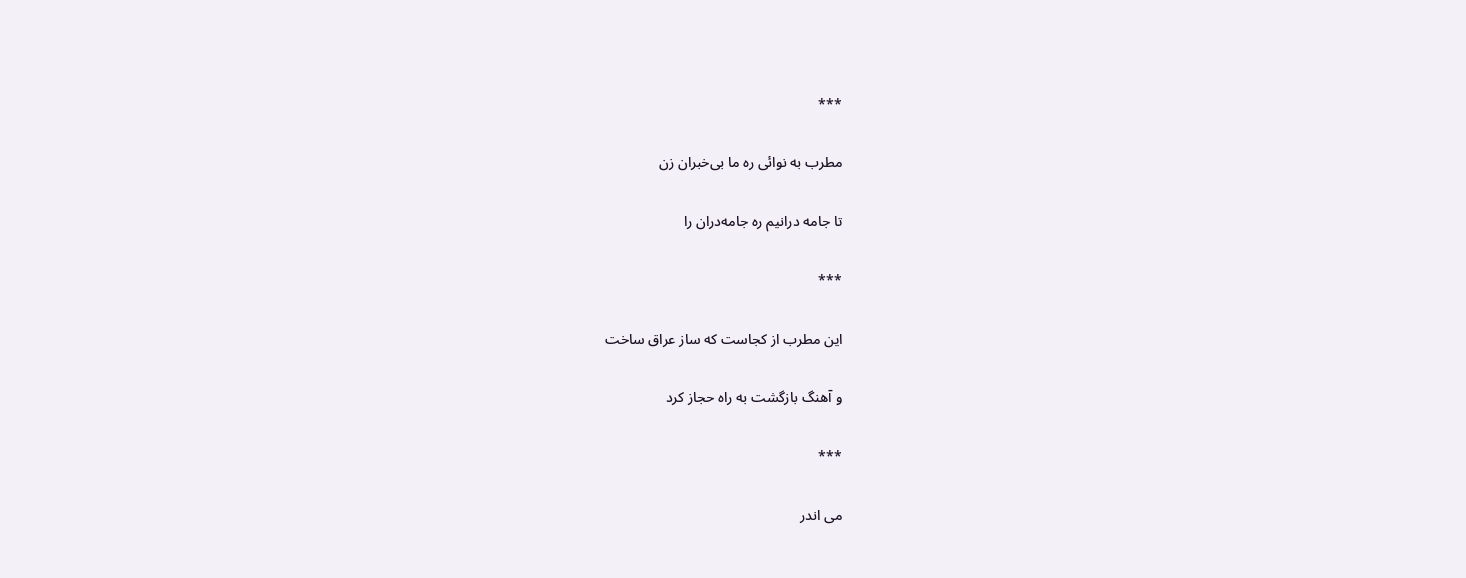***

مطرب به نوائی ره ما بی‌خبران زن

تا جامه درانیم ره جامه‌دران را

***

این مطرب از کجاست که ساز عراق ساخت

و آهنگ بازگشت به راه حجاز کرد

***

می اندر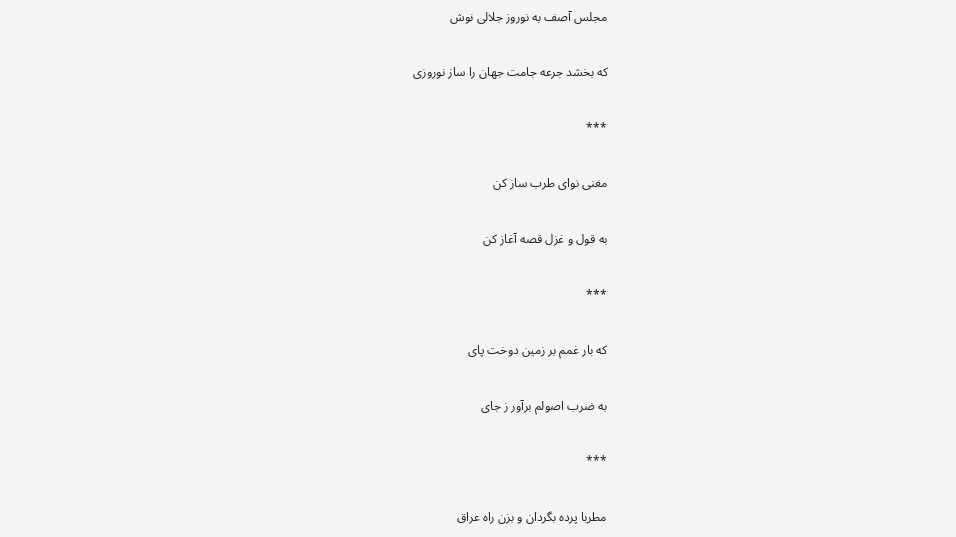مجلس آصف به نوروز جلالی نوش

که بخشد جرعه جامت جهان را ساز نوروزی

***

مغنی نوای طرب ساز کن

به قول و غزل قصه آغاز کن

***

که بار غمم بر زمین دوخت پای

به ضرب اصولم برآور ز جای

***

مطربا پرده بگردان و بزن راه عراق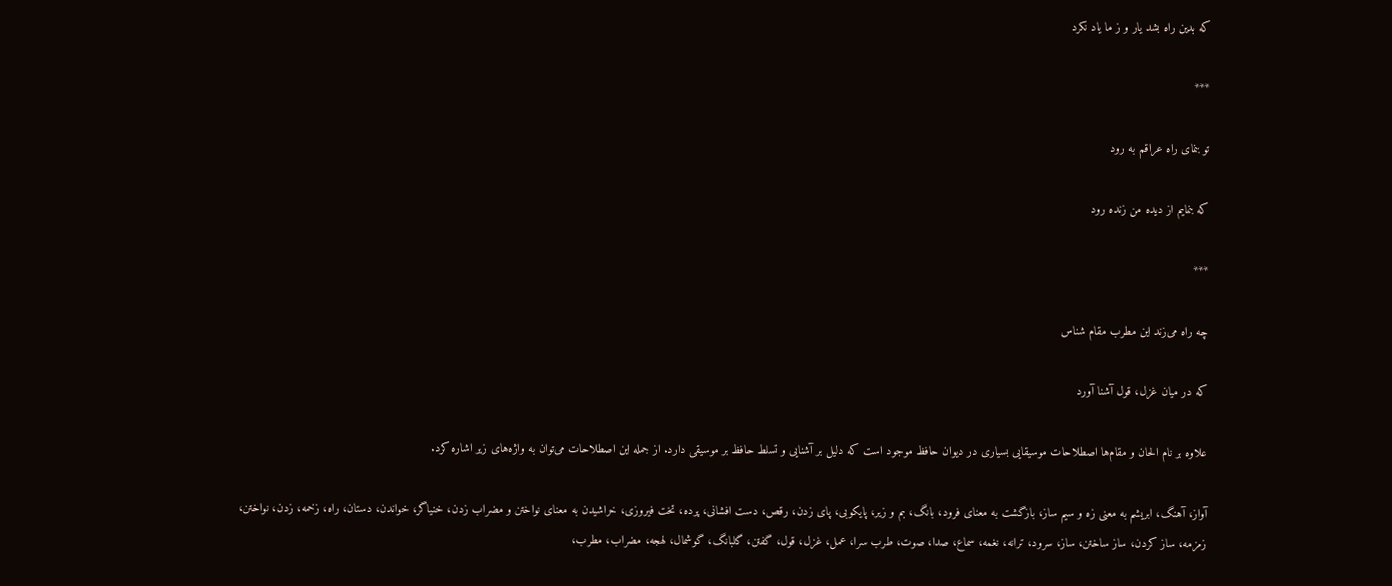که بدین راه بشد یار و ز ما یاد نکرد

***

تو بنمای راه عراقم به رود

که بنمایم از دیده من زنده رود

***

چه راه می‌زند این مطرب مقام شناس

که در میان غزل، قول آشنا آورد

علاوه بر نام الحان و مقام‌ها اصطلاحات موسیقایی بسیاری در دیوان حافظ موجود است که دلیل بر آشنایی و تسلط حافظ بر موسیقی دارد. از جمله این اصطلاحات می‌توان به واژه‌های زیر اشاره کرد.

آواز، آهنگ، ابریشم به معنی زه و سیم ساز، بازگشت به معنای فرود، بانگ، بم و زیر، پایکوبی، پای زدن، رقص، دست افشانی، پرده، تخت فیروزی، خراشیدن به معنای نواختن و مضراب زدن، خنیاگر، خواندن، دستان، راه، زخمه، زدن، نواختن، زمزمه، ساز کردن، ساز ساختن، ساز، سرود، ترانه، نغمه، سماع، صدا، صوت، طرب سرا، عمل، غزل، قول، گفتن، گلبانگ، گوشمال، لهجه، مضراب، مطرب،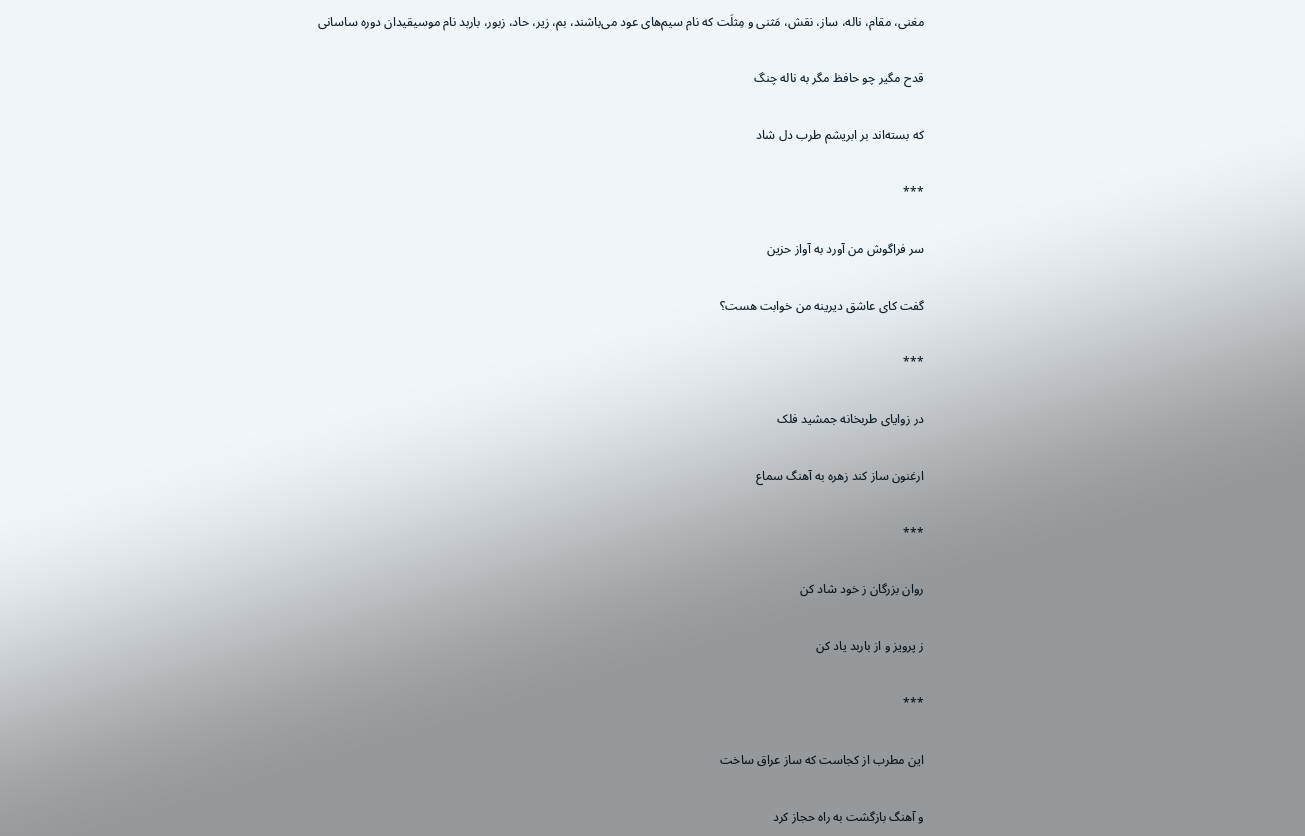مغنی، مقام، ناله، ساز، نقش، مَثنی و مِثلَت که نام سیم‌های عود می‌باشند، بم، زیر، حاد، زبور، باربد نام موسیقیدان دوره ساسانی

قدح مگیر چو حافظ مگر به ناله چنگ

که بسته‌اند بر ابریشم طرب دل شاد

***

سر فراگوش من آورد به آواز حزین

گفت کای عاشق دیرینه من خوابت هست؟

***

در زوایای طربخانه جمشید فلک

ارغنون ساز کند زهره به آهنگ سماع

***

روان بزرگان ز خود شاد کن

ز پرویز و از باربد یاد کن

***

این مطرب از کجاست که ساز عراق ساخت

و آهنگ بازگشت به راه حجاز کرد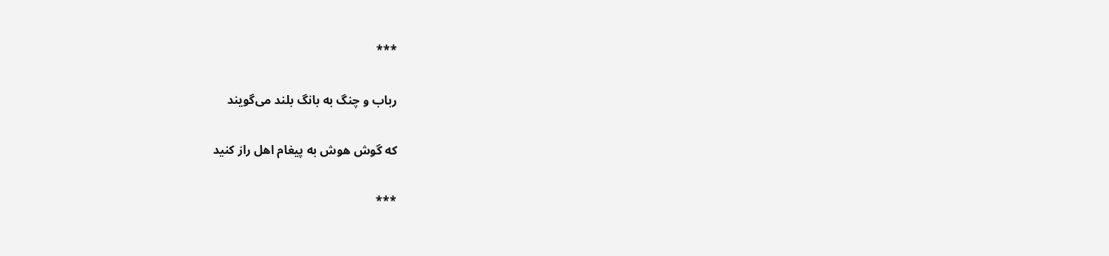***

رباب و چنگ به بانگ بلند می‌گویند

که گوش هوش به پیغام اهل راز کنید

***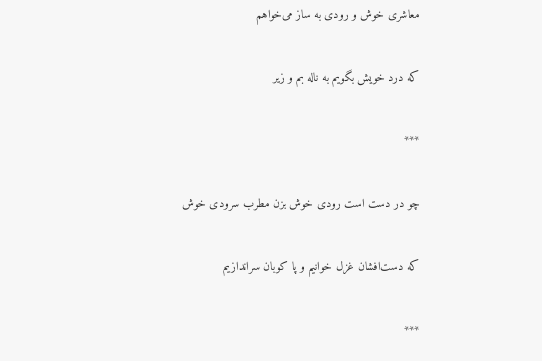معاشری خوش و رودی به ساز می‌خواهم

که درد خویش بگویم به ناله بم و زیر

***

چو در دست است رودی خوش بزن مطرب سرودی خوش

که دست‌افشان غزل خوانیم و پا کوبان سراندازیم

***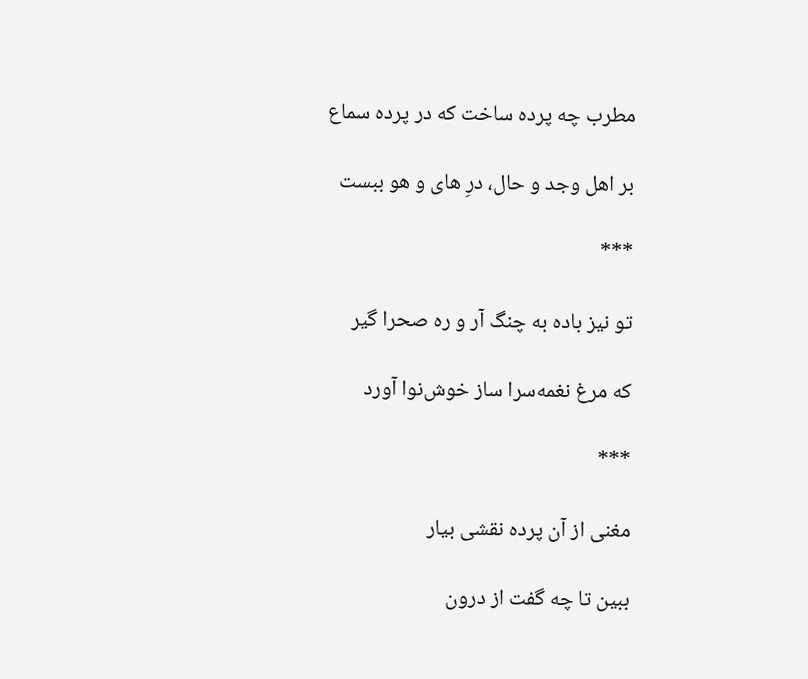مطرب چه پرده ساخت که در پرده سماع

بر اهل وجد و حال، درِ های و هو ببست

***

تو نیز باده به چنگ آر و ره صحرا گیر

که مرغ نغمه‌سرا ساز خوش‌نوا آورد

***

مغنی از آن پرده نقشی بیار

ببین تا چه گفت از درون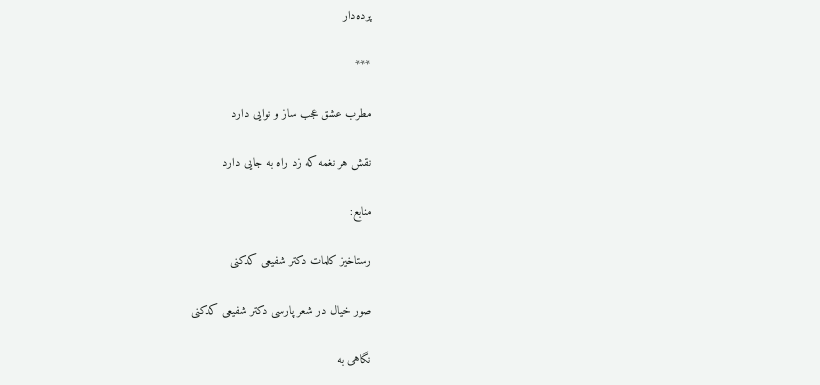پرده‌دار

***

مطرب عشق عجب ساز و نوایی دارد

نقش هر نغمه که زد راه به جایی دارد

منابع:

رستاخیز کلمات دکتر شفیعی کدکنی

صور خیال در شعر پارسی دکتر شفیعی کدکنی

نگاهی به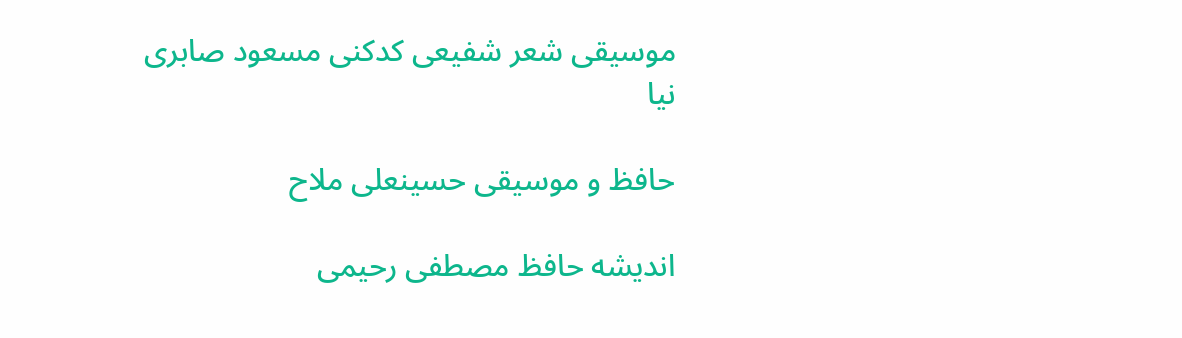موسیقی شعر شفیعی کدکنی مسعود صابری نیا

حافظ و موسیقی حسینعلی ملاح

اندیشه حافظ مصطفی رحیمی